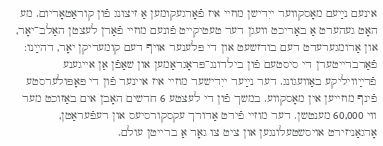אינעם נײַעם מאָסקווער ייִדישן מוזיי איז פֿאָרגעקומען אַ זיצונג פֿון קוראַטאָריום. מע האָט געהערט אַ באַריכט וועגן דער טעטיקייט פֿונעם מוזיי פֿאַרן לעצטן האַלב־יאָר, און אַרומגערעדט דעם בודזשעט און די פּלענער אויף דעם קומעדיקן יאָר, דהײַנו: פֿאַרברייטערן די סיסטעם פֿון בילדונג־פּראָגראַמען און שאַפֿן אַן אייגענע פֿרײַוויליקע באַוועגונג. דער נײַער ייִדישער מוזיי איז איינער פֿון די פּאָפּולערסטע פֿינף מוזייען אין מאָסקווע. במשך פֿון די לעצטע 6 חדשים האָבן אים באַזוכט מער ווי 60,000 מענטשן. דער מוזיי פֿירט אַדורך עקסקורסיעס און רעפֿעראַטן, אָרגאַניזירט אויסשטעלונגען און ציט צו גאָר אַ ברייטן עולם.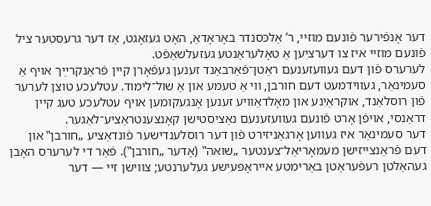דער אָנפֿירער פֿונעם מוזיי, ר’ אַלכּסנדר באָראָדאַ, האָט געזאָגט, אַז דער גרעסטער ציל פֿונעם מוזיי איז צו דערציִען אַ טאָלעראַנטע געזעלשאַפֿט.
לערערס פֿון דעם געוועזענעם ראַטן־פֿאַרבאַנד זענען געפֿאָרן קיין פֿראַנקרײַך אויף אַ סעמינאַר, געווידמעט דעם חורבן, ווי אַ טעמע און אַ שול־לימוד. עטלעכע טוצן לערער פֿון רוסלאַנד, אוקראַיִנע און מאָלדאַוויע זענען אָנגעקומען אויף עטלעכע טעג קיין דראַנסי, אויפֿן אָרט פֿונעם געוועזענעם נאַציסטישן קאָנצענטראַציע־לאַגער.
דער סעמינאַר איז געווען אָרגאַניזירט פֿון דער רוסלענדישער פֿונדאַציע „חורבן‟ און דעם פֿראַנצייזישן מעמאָריאַל־צענטער „שואה‟ (אָדער „חורבן‟). פֿאַר די לערערס האָבן געהאַלטן רעפֿעראַטן באַרימטע אייראָפּעיִשע געלערנטע; צווישן זיי — דער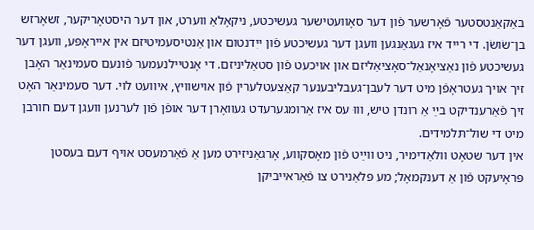באַקאַנטסטער פֿאָרשער פֿון דער סאָוועטישער געשיכטע, ניקאָלאַ ווערט, און דער היסטאָריקער, זשאָרזש בן־שׂושׂן. די רייד איז געגאַנגען וועגן דער געשיכטע פֿון ייִדנטום און אַנטיסעמיטיזם אין אייראָפּע, וועגן דער געשיכטע פֿון נאַציאָנאַל־סאָציאַליזם און אויכעט פֿון סטאַליניזם. די אָנטיילנעמער פֿונעם סעמינאַר האָבן זיך אויך געטראָפֿן מיט דער לעבן־געבליבענער קאַצעטלערין פֿון אוישוויץ, איוועט לוי. דער סעמינאַר האָט זיך פֿאַרענדיקט בײַ אַ רונדן טיש, וווּ עס איז אַרומגערעדט געוואָרן דער אופֿן פֿון לערנען וועגן דעם חורבן מיט די שול־תּלמידים.
אין דער שטאָט וולאַדימיר, ניט ווײַט פֿון מאָסקווע, אָרגאַניזירט מען אַ פֿאַרמעסט אויף דעם בעסטן פּראָיעקט פֿון אַ דענקמאָל; מע פּלאַנירט צו פֿאַראייביקן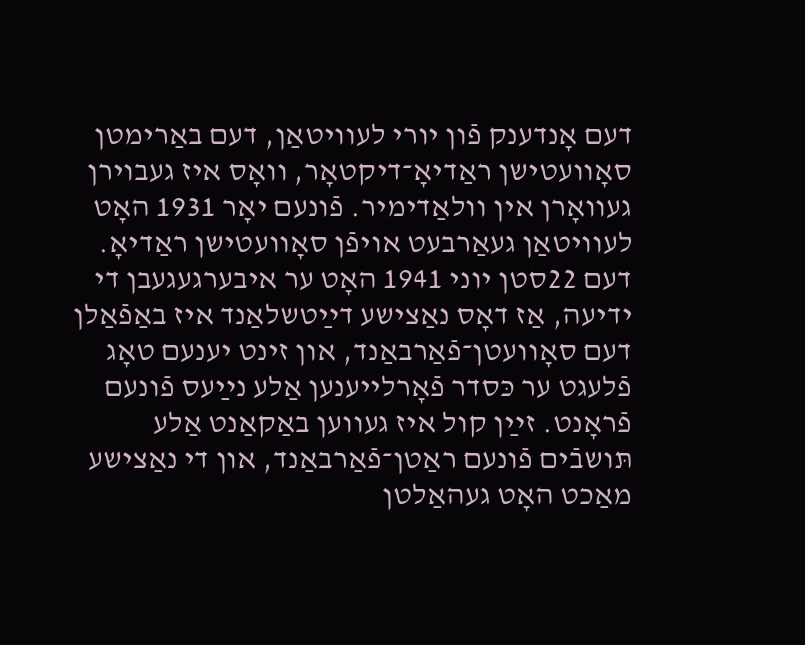דעם אָנדענק פֿון יורי לעוויטאַן, דעם באַרימטן סאָוועטישן ראַדיאָ־דיקטאָר, וואָס איז געבוירן געוואָרן אין וולאַדימיר. פֿונעם יאָר 1931 האָט לעוויטאַן געאַרבעט אויפֿן סאָוועטישן ראַדיאָ. דעם 22סטן יוני 1941 האָט ער איבערגעגעבן די ידיעה, אַז דאָס נאַצישע דײַטשלאַנד איז באַפֿאַלן דעם סאָוועטן־פֿאַרבאַנד, און זינט יענעם טאָג פֿלעגט ער כּסדר פֿאָרלייענען אַלע נײַעס פֿונעם פֿראָנט. זײַן קול איז געווען באַקאַנט אַלע תּושבֿים פֿונעם ראַטן־פֿאַרבאַנד, און די נאַצישע מאַכט האָט געהאַלטן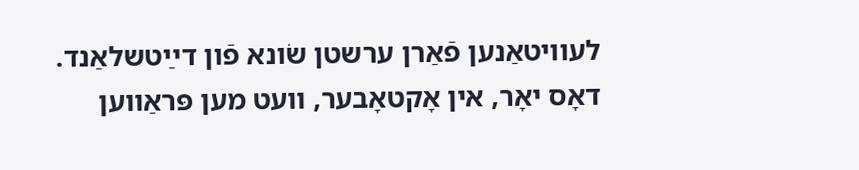לעוויטאַנען פֿאַרן ערשטן שׂונא פֿון דײַטשלאַנד. דאָס יאָר, אין אָקטאָבער, וועט מען פּראַווען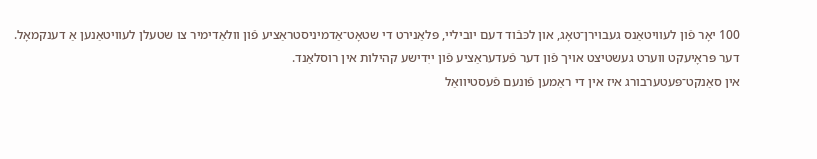100 יאָר פֿון לעוויטאַנס געבוירן־טאָג, און לכּבֿוד דעם יוביליי, פּלאַנירט די שטאָט־אַדמיניסטראַציע פֿון וולאַדימיר צו שטעלן לעוויטאַנען אַ דענקמאָל. דער פּראָיעקט ווערט געשטיצט אויך פֿון דער פֿעדעראַציע פֿון ייִדישע קהילות אין רוסלאַנד.
אין סאַנקט־פּעטערבורג איז אין די ראַמען פֿונעם פֿעסטיוואַל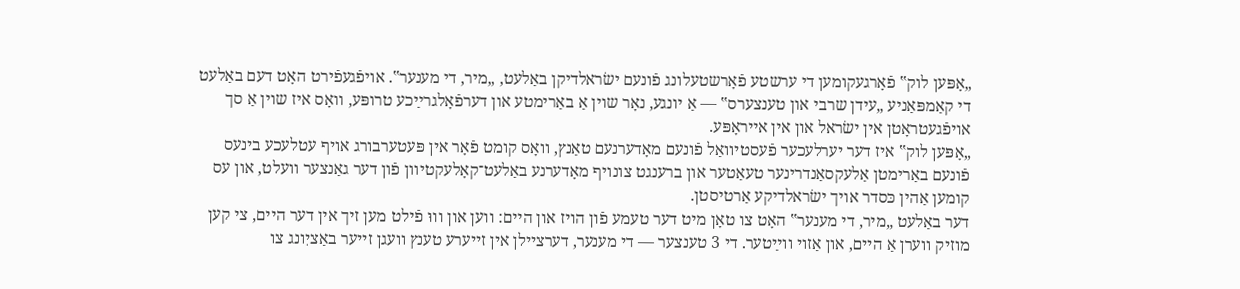„אָפּען לוק‟ פֿאָרגעקומען די ערשטע פֿאָרשטעלונג פֿונעם ישׂראלדיקן באַלעט, „מיר, די מענער‟. אויפֿגעפֿירט האָט דעם באַלעט די קאַמפּאַניע „עידן שרבי און טענצערס‟ — אַ יונגע, נאָר שוין אַ באַרימטע און דערפֿאָלגרײַכע טרופּע, וואָס איז שוין אַ סך אויפֿגעטראָטן אין ישׂראל און אין אייראָפּע.
„אָפּען לוק‟ איז דער יערלעכער פֿעסטיוואַל פֿונעם מאָדערנעם טאַנץ, וואָס קומט פֿאָר אין פּעטערבורג אויף עטלעכע בינעס פֿונעם באַרימטן אַלעקסאַנדרינער טעאַטער און ברענגט צונויף מאָדערנע באַלעט־קאָלעקטיוון פֿון דער גאַנצער וועלט, און עס קומען אַהין כּסדר אויך ישׂראלדיקע אַרטיסטן.
דער באַלעט „מיר, די מענער‟ האָט צו טאָן מיט דער טעמע פֿון הויז און היים: ווען און וווּ פֿילט מען זיך אין דער היים, צי קען מוזיק ווערן אַ היים, און אַזוי ווײַטער. די 3 טענצער — די מענער, דערציילן אין זייערע טענץ וועגן זייער באַציִונג צו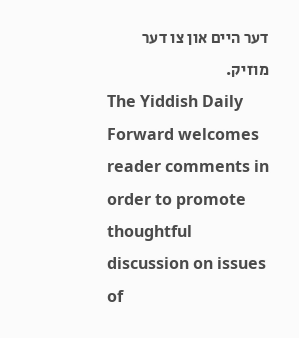דער היים און צו דער מוזיק.
The Yiddish Daily Forward welcomes reader comments in order to promote thoughtful discussion on issues of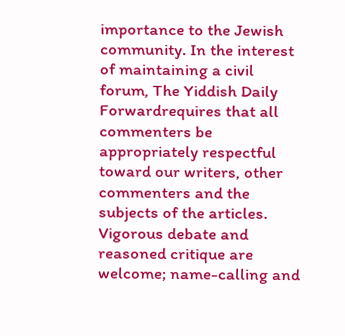importance to the Jewish community. In the interest of maintaining a civil forum, The Yiddish Daily Forwardrequires that all commenters be appropriately respectful toward our writers, other commenters and the subjects of the articles. Vigorous debate and reasoned critique are welcome; name-calling and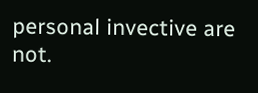personal invective are not.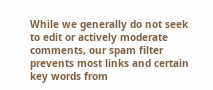While we generally do not seek to edit or actively moderate comments, our spam filter prevents most links and certain key words from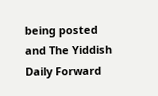being posted and The Yiddish Daily Forward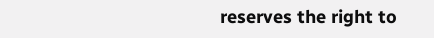reserves the right to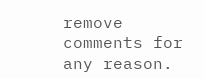remove comments for any reason.